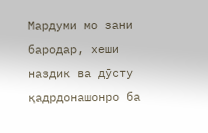Мардуми мо зани бародар, хеши наздик ва дӯсту қадрдонашонро ба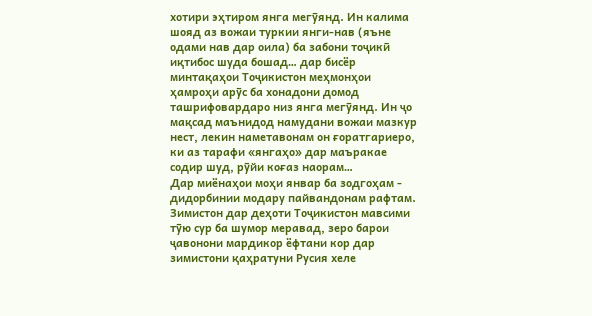хотири эҳтиром янга мегӯянд. Ин калима шояд аз вожаи туркии янги-нав (яъне одами нав дар оила) ба забони тоҷикӣ иқтибос шуда бошад… дар бисёр минтақаҳои Тоҷикистон меҳмонҳои ҳамроҳи арӯс ба хонадони домод ташрифовардаро низ янга мегӯянд. Ин ҷо мақсад маънидод намудани вожаи мазкур нест, лекин наметавонам он ғоратгариеро, ки аз тарафи «янгаҳо» дар маъракае содир шуд, рӯйи коғаз наорам…
Дар миёнаҳои моҳи январ ба зодгоҳам - дидорбинии модару пайвандонам рафтам. Зимистон дар деҳоти Тоҷикистон мавсими тӯю сур ба шумор меравад, зеро барои ҷавонони мардикор ёфтани кор дар зимистони қаҳратуни Русия хеле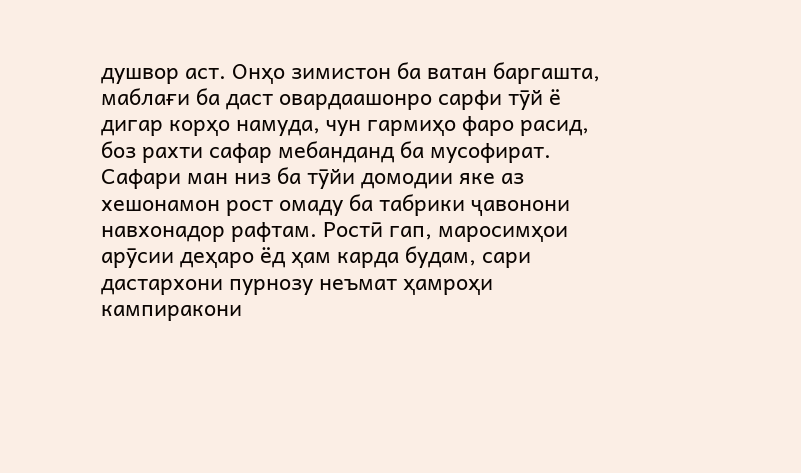душвор аст. Онҳо зимистон ба ватан баргашта, маблағи ба даст овардаашонро сарфи тӯй ё дигар корҳо намуда, чун гармиҳо фаро расид, боз рахти сафар мебанданд ба мусофират. Сафари ман низ ба тӯйи домодии яке аз хешонамон рост омаду ба табрики ҷавонони навхонадор рафтам. Ростӣ гап, маросимҳои арӯсии деҳаро ёд ҳам карда будам, сари дастархони пурнозу неъмат ҳамроҳи кампиракони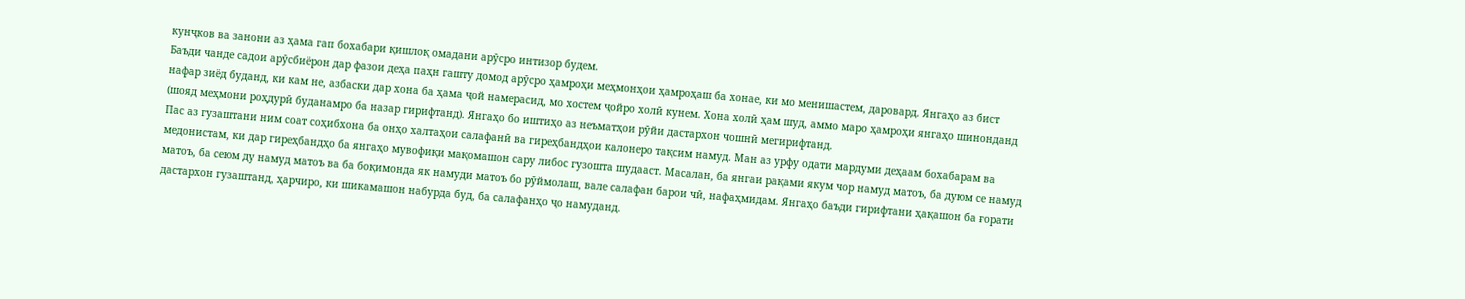кунҷков ва занони аз ҳама гап бохабари қишлоқ омадани арӯсро интизор будем.
Баъди чанде садои арӯсбиёрон дар фазои деҳа паҳн гашту домод арӯсро ҳамроҳи меҳмонҳои ҳамроҳаш ба хонае, ки мо менишастем, даровард. Янгаҳо аз бист нафар зиёд буданд, ки кам не, азбаски дар хона ба ҳама ҷой намерасид, мо хостем ҷойро холӣ кунем. Хона холӣ ҳам шуд, аммо маро ҳамроҳи янгаҳо шинонданд (шояд меҳмони роҳдурӣ буданамро ба назар гирифтанд). Янгаҳо бо иштиҳо аз неъматҳои рӯйи дастархон чошнӣ мегирифтанд.
Пас аз гузаштани ним соат соҳибхона ба онҳо халтаҳои салафанӣ ва гиреҳбандҳои калонеро тақсим намуд. Ман аз урфу одати мардуми деҳаам бохабарам ва медонистам, ки дар гиреҳбандҳо ба янгаҳо мувофиқи мақомашон сару либос гузошта шудааст. Масалан, ба янгаи рақами якум чор намуд матоъ, ба дуюм се намуд матоъ, ба сеюм ду намуд матоъ ва ба боқимонда як намуди матоъ бо рӯймолаш, вале салафан барои чӣ, нафаҳмидам. Янгаҳо баъди гирифтани ҳақашон ба ғорати дастархон гузаштанд, ҳарчиро, ки шикамашон набурда буд, ба салафанҳо ҷо намуданд.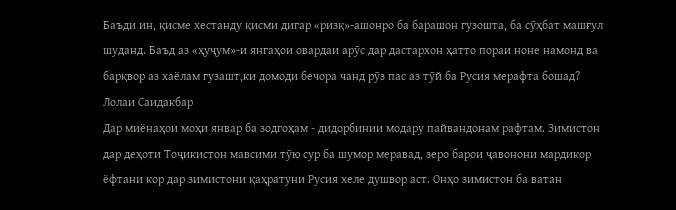Баъди ин, қисме хестанду қисми дигар «ризқ»-ашонро ба барашон гузошта, ба сӯҳбат машғул шуданд. Баъд аз «ҳуҷум»-и янгаҳои овардаи арӯс дар дастархон ҳатто пораи ноне намонд ва барқвор аз хаёлам гузашт,ки домоди бечора чанд рӯз пас аз тӯй ба Русия мерафта бошад?
Лолаи Саидакбар
Дар миёнаҳои моҳи январ ба зодгоҳам - дидорбинии модару пайвандонам рафтам. Зимистон дар деҳоти Тоҷикистон мавсими тӯю сур ба шумор меравад, зеро барои ҷавонони мардикор ёфтани кор дар зимистони қаҳратуни Русия хеле душвор аст. Онҳо зимистон ба ватан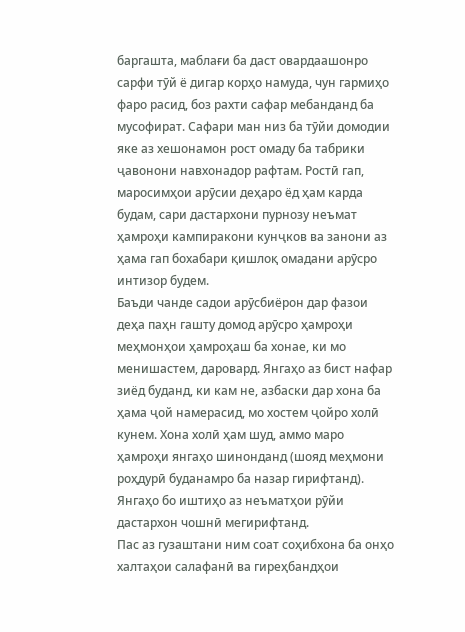баргашта, маблағи ба даст овардаашонро сарфи тӯй ё дигар корҳо намуда, чун гармиҳо фаро расид, боз рахти сафар мебанданд ба мусофират. Сафари ман низ ба тӯйи домодии яке аз хешонамон рост омаду ба табрики ҷавонони навхонадор рафтам. Ростӣ гап, маросимҳои арӯсии деҳаро ёд ҳам карда будам, сари дастархони пурнозу неъмат ҳамроҳи кампиракони кунҷков ва занони аз ҳама гап бохабари қишлоқ омадани арӯсро интизор будем.
Баъди чанде садои арӯсбиёрон дар фазои деҳа паҳн гашту домод арӯсро ҳамроҳи меҳмонҳои ҳамроҳаш ба хонае, ки мо менишастем, даровард. Янгаҳо аз бист нафар зиёд буданд, ки кам не, азбаски дар хона ба ҳама ҷой намерасид, мо хостем ҷойро холӣ кунем. Хона холӣ ҳам шуд, аммо маро ҳамроҳи янгаҳо шинонданд (шояд меҳмони роҳдурӣ буданамро ба назар гирифтанд). Янгаҳо бо иштиҳо аз неъматҳои рӯйи дастархон чошнӣ мегирифтанд.
Пас аз гузаштани ним соат соҳибхона ба онҳо халтаҳои салафанӣ ва гиреҳбандҳои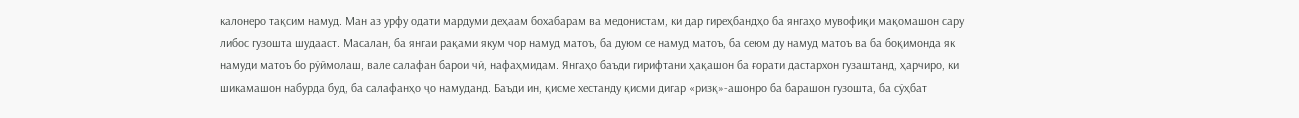калонеро тақсим намуд. Ман аз урфу одати мардуми деҳаам бохабарам ва медонистам, ки дар гиреҳбандҳо ба янгаҳо мувофиқи мақомашон сару либос гузошта шудааст. Масалан, ба янгаи рақами якум чор намуд матоъ, ба дуюм се намуд матоъ, ба сеюм ду намуд матоъ ва ба боқимонда як намуди матоъ бо рӯймолаш, вале салафан барои чӣ, нафаҳмидам. Янгаҳо баъди гирифтани ҳақашон ба ғорати дастархон гузаштанд, ҳарчиро, ки шикамашон набурда буд, ба салафанҳо ҷо намуданд. Баъди ин, қисме хестанду қисми дигар «ризқ»-ашонро ба барашон гузошта, ба сӯҳбат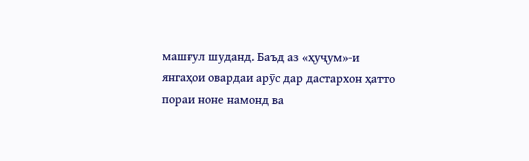машғул шуданд. Баъд аз «ҳуҷум»-и янгаҳои овардаи арӯс дар дастархон ҳатто пораи ноне намонд ва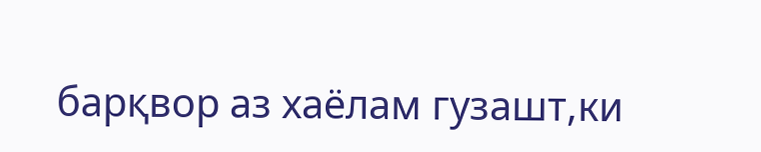барқвор аз хаёлам гузашт,ки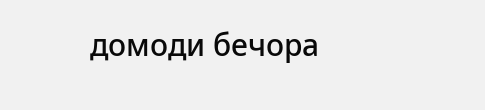домоди бечора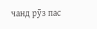чанд рӯз пас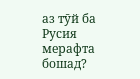аз тӯй ба Русия мерафта бошад?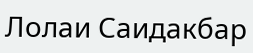Лолаи Саидакбар